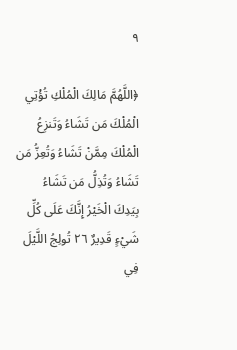٩

﴿اللَّهُمَّ مَالِكَ الْمُلْكِ تُؤْتِي الْمُلْكَ مَن تَشَاءُ وَتَنزِعُ الْمُلْكَ مِمَّنْ تَشَاءُ وَتُعِزُّ مَن تَشَاءُ وَتُذِلُّ مَن تَشَاءُ بِيَدِكَ الْخَيْرُ إِنَّكَ عَلَى كُلِّ شَيْءٍ قَدِيرٌ ٢٦ تُولِجُ اللَّيْلَ فِي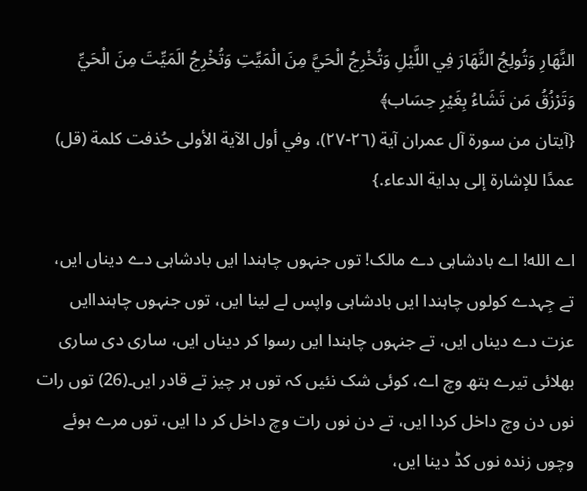النَّهَارِ وَتُولِجُ النَّهَارَ فِي اللَّيْلِ وَتُخْرِجُ الْحَيَّ مِنَ الْمَيِّتِ وَتُخْرِجُ الَمَيِّتَ مِنَ الْحَيِّ وَتَرْزُقُ مَن تَشَاءُ بِغَيْرِ حِسَاب﴾
{آيتان من سورة آل عمران آية (٢٦-٢٧)، وفي أول الآية الأولى حُذفت كلمة (قل) عمدًا للإشارة إلى بداية الدعاء.}

اے الله! اے بادشاہی دے مالک! توں جنہوں چاہندا ایں بادشاہی دے دیناں ایں، تے جِہدے کولوں چاہندا ایں بادشاہی واپس لے لینا ایں، توں جنہوں چاہنداایں عزت دے دیناں ایں، تے جنہوں چاہندا ایں رسوا کر دیناں ایں، ساری دی ساری بھلائی تیرے ہتھ وچ اے، کوئی شک نئیں کہ توں ہر چیز تے قادر ایں۔(26) توں رات نوں دن وچ داخل کردا ایں، تے دن نوں رات وچ داخل کر دا ایں، توں مرے ہوئے وچوں زندہ نوں کڈ دینا ایں،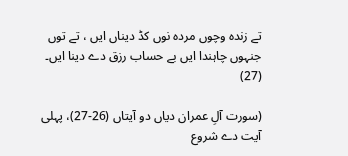تے زندہ وچوں مردہ نوں کڈ دیناں ایں ، تے توں جنہوں چاہندا ایں بے حساب رزق دے دینا ایں۔ (27)

(سورت آلِ عمران دیاں دو آیتاں (26-27)، پہلی آیت دے شروع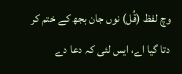وچ لفظ (قُل) نوں جان بجھ کے ختم کر دتا گیا اے، ایس لئی کہ دعا دے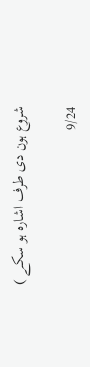شروع ہون دی طرف اشارہ ہو سکے )

9/24